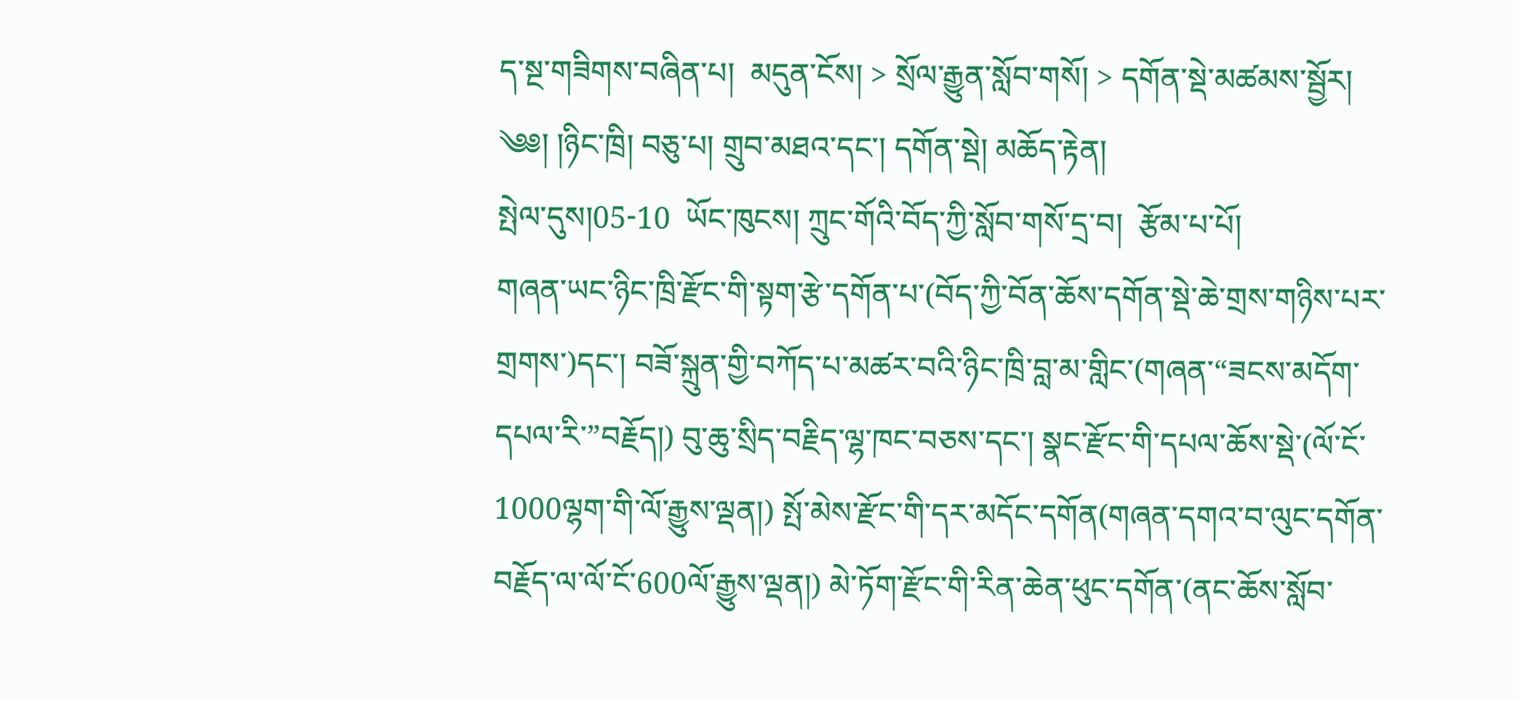ད་སྔ་གཟིགས་བཞིན་པ།  མདུན་ངོས། > སྲོལ་རྒྱུན་སློབ་གསོ། > དགོན་སྡེ་མཚམས་སྦྱོར།
༄༅། །ཉིང་ཁྲི། བཅུ་པ། གྲུབ་མཐའ་དང་། དགོན་སྡེ། མཆོད་རྟེན།
སྤེལ་དུས།05-10  ཡོང་ཁུངས། ཀྲུང་གོའི་བོད་ཀྱི་སློབ་གསོ་དྲ་བ།  རྩོམ་པ་པོ།
གཞན་ཡང་ཉིང་ཁྲི་རྫོང་གི་སྟག་རྩེ་དགོན་པ་(བོད་ཀྱི་བོན་ཆོས་དགོན་སྡེ་ཆེ་གྲས་གཉིས་པར་གྲགས་)དང་། བཟོ་སྐྲུན་གྱི་བཀོད་པ་མཚར་བའི་ཉིང་ཁྲི་བླ་མ་གླིང་(གཞན་“ཟངས་མདོག་དཔལ་རི་”བརྗོད།) བུ་ཆུ་སྲིད་བརྗིད་ལྷ་ཁང་བཅས་དང་། སྣང་རྫོང་གི་དཔལ་ཆོས་སྡེ་(ལོ་ངོ་1000ལྷག་གི་ལོ་རྒྱུས་ལྡན།) སྤོ་མེས་རྫོང་གི་དར་མདོང་དགོན(གཞན་དགའ་བ་ལུང་དགོན་བརྗོད་ལ་ལོ་ངོ་600ལོ་རྒྱུས་ལྡན།) མེ་ཏོག་རྫོང་གི་རིན་ཆེན་ཕུང་དགོན་(ནང་ཆོས་སློབ་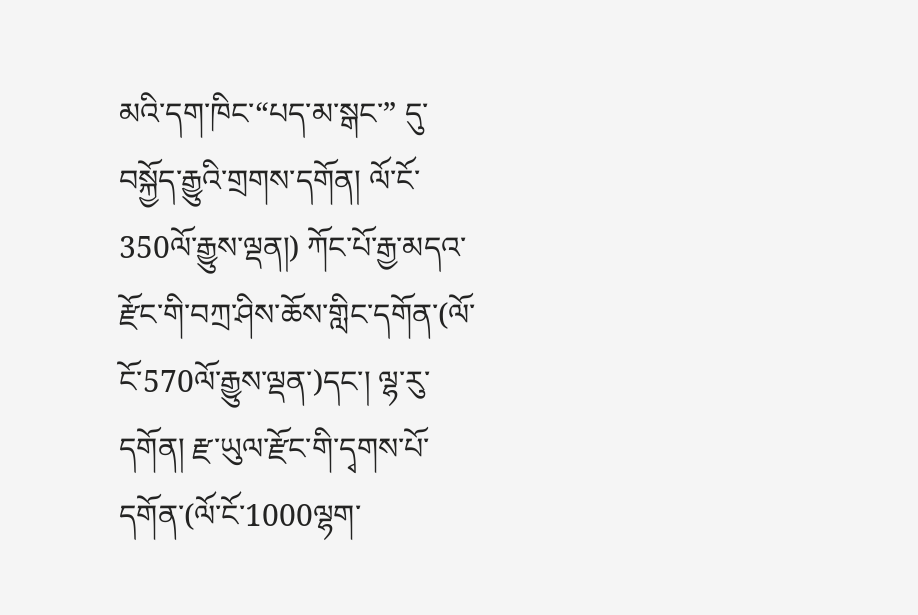མའི་དག་ཁིང་“པད་མ་སྒང་” དུ་བསྐྱོད་རྒྱུའི་གྲགས་དགོན། ལོ་ངོ་350ལོ་རྒྱུས་ལྡན།) ཀོང་པོ་རྒྱ་མདའ་རྫོང་གི་བཀྲ་ཤིས་ཆོས་གླིང་དགོན་(ལོ་ངོ་570ལོ་རྒྱུས་ལྡན་)དང་། ལྷ་རུ་དགོན། རྫ་ཡུལ་རྫོང་གི་དྭགས་པོ་དགོན་(ལོ་ངོ་1000ལྷག་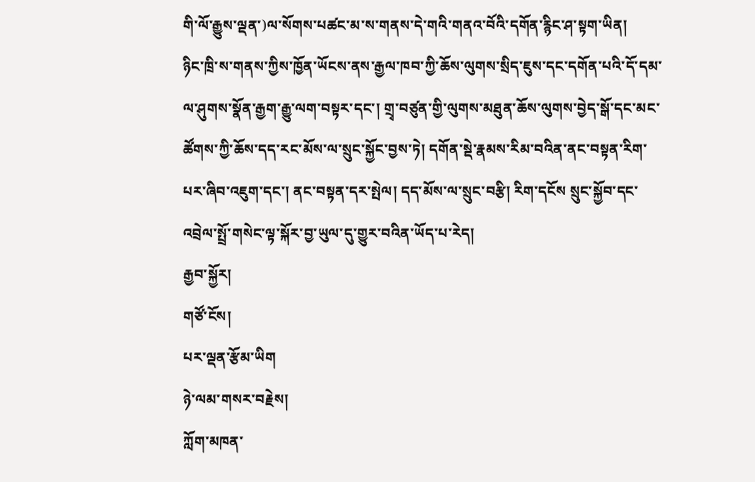གི་ལོ་རྒྱུས་ལྡན་)ལ་སོགས་པཚང་མ་ས་གནས་དེ་གའི་གནའ་བོའི་དགོན་རྙིང་ཤ་སྟག་ཡིན།
ཉིང་ཁྲི་ས་གནས་ཀྱིས་ཁྱོན་ཡོངས་ནས་རྒྱལ་ཁབ་ཀྱི་ཆོས་ལུགས་སྲིད་ཇུས་དང་དགོན་པའི་དོ་དམ་ལ་ཤུགས་སྣོན་རྒྱག་རྒྱུ་ལག་བསྟར་དང་། གྲྭ་བཙུན་གྱི་ལུགས་མཐུན་ཆོས་ལུགས་བྱེད་སྒོ་དང་མང་ཚོགས་ཀྱི་ཆོས་དད་རང་མོས་ལ་སྲུང་སྐྱོང་བྱས་ཏེ། དགོན་སྡེ་རྣམས་རིམ་བའིན་ནང་བསྟན་རིག་པར་ཞིབ་འཇུག་དང་། ནང་བསྟན་དར་སྤེལ། དད་མོས་ལ་སྲུང་བརྩི། རིག་དངོས སྲུང་སྐྱོབ་དང་འབྲེལ་སྤྲོ་གསེང་ལྟ་སྐོར་བྱ་ཡུལ་དུ་གྱུར་བའིན་ཡོད་པ་རེད།
རྒྱབ་སྐྱོར།
གཙོ་ངོས།
པར་ལྡན་རྩོམ་ཡིག
ཉེ་ལམ་གསར་བརྗེས།
ཀློག་མཁན་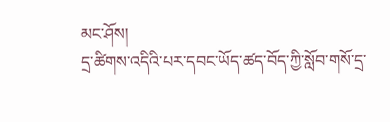མང་ཤོས།
དྲ་ཚིགས་འདིའི་པར་དབང་ཡོད་ཚད་བོད་ཀྱི་སློབ་གསོ་དྲ་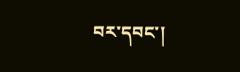བར་དབང་།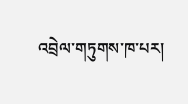འབྲེལ་གཏུགས་ཁ་པར།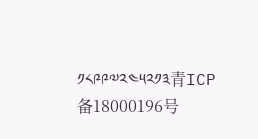༡༨༩༩༧༢༤༥༢༡༣青ICP备18000196号